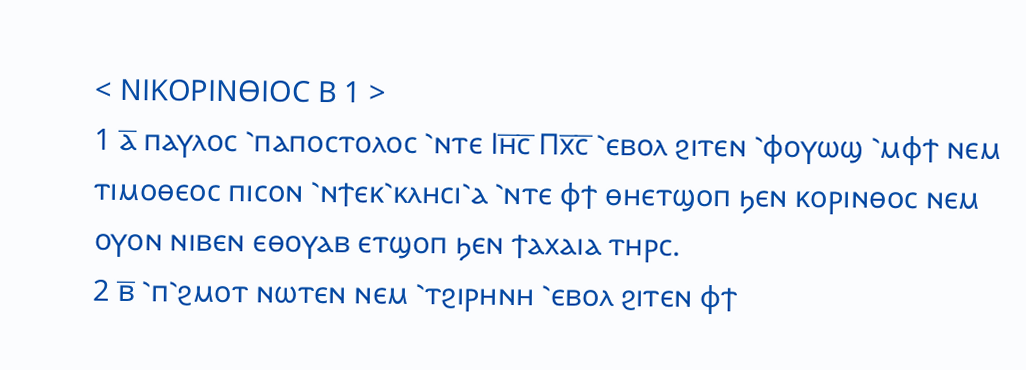< ⲚⲒⲔⲞⲢⲒⲚⲐⲒⲞⲤ Ⲃ 1 >
1 ⲁ̅ ⲡⲁⲩⲗⲟⲥ ⳿ⲡⲁⲡⲟⲥⲧⲟⲗⲟⲥ ⳿ⲛⲧⲉ Ⲓⲏ̅ⲥ̅ Ⲡⲭ̅ⲥ̅ ⳿ⲉⲃⲟⲗ ϩⲓⲧⲉⲛ ⳿ⲫⲟⲩⲱϣ ⳿ⲙⲫϯ ⲛⲉⲙ ⲧⲓⲙⲟⲑⲉⲟⲥ ⲡⲓⲥⲟⲛ ⳿ⲛϯⲉⲕ⳿ⲕⲗⲏⲥⲓ⳿ⲁ ⳿ⲛⲧⲉ ⲫϯ ⲑⲏⲉⲧϣⲟⲡ ϧⲉⲛ ⲕⲟⲣⲓⲛⲑⲟⲥ ⲛⲉⲙ ⲟⲩⲟⲛ ⲛⲓⲃⲉⲛ ⲉⲑⲟⲩⲁⲃ ⲉⲧϣⲟⲡ ϧⲉⲛ ϯⲁⲭⲁⲓⲁ ⲧⲏⲣⲥ.
2 ⲃ̅ ⳿ⲡ⳿ϩⲙⲟⲧ ⲛⲱⲧⲉⲛ ⲛⲉⲙ ⳿ⲧϩⲓⲣⲏⲛⲏ ⳿ⲉⲃⲟⲗ ϩⲓⲧⲉⲛ ⲫϯ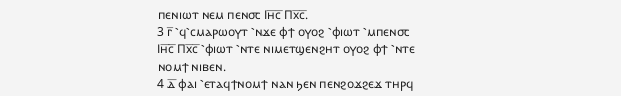ⲡⲉⲛⲓⲱⲧ ⲛⲉⲙ ⲡⲉⲛ⳪ Ⲓⲏ̅ⲥ̅ Ⲡⲭ̅ⲥ̅.
3 ⲅ̅ ⳿ϥ⳿ⲥⲙⲁⲣⲱⲟⲩⲧ ⳿ⲛϫⲉ ⲫϯ ⲟⲩⲟϩ ⳿ⲫⲓⲱⲧ ⳿ⲙⲡⲉⲛ⳪ Ⲓⲏ̅ⲥ̅ Ⲡⲭ̅ⲥ̅ ⳿ⲫⲓⲱⲧ ⳿ⲛⲧⲉ ⲛⲓⲙⲉⲧϣⲉⲛϩⲏⲧ ⲟⲩⲟϩ ⲫϯ ⳿ⲛⲧⲉ ⲛⲟⲙϯ ⲛⲓⲃⲉⲛ.
4 ⲇ̅ ⲫⲁⲓ ⳿ⲉⲧⲁϥϯⲛⲟⲙϯ ⲛⲁⲛ ϧⲉⲛ ⲡⲉⲛϩⲟϫϩⲉϫ ⲧⲏⲣϥ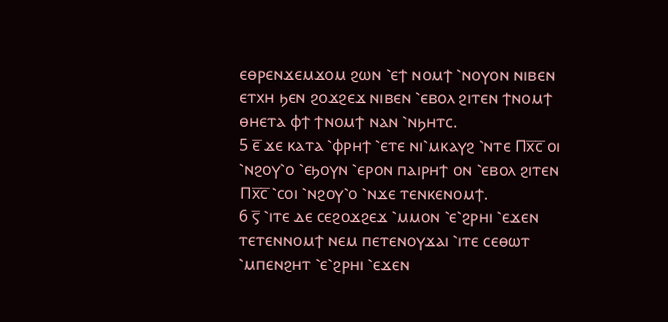ⲉⲑⲣⲉⲛϫⲉⲙϫⲟⲙ ϩⲱⲛ ⳿ⲉϯ ⲛⲟⲙϯ ⳿ⲛⲟⲩⲟⲛ ⲛⲓⲃⲉⲛ ⲉⲧⲭⲏ ϧⲉⲛ ϩⲟϫϩⲉϫ ⲛⲓⲃⲉⲛ ⳿ⲉⲃⲟⲗ ϩⲓⲧⲉⲛ ϯⲛⲟⲙϯ ⲑⲏⲉⲧⲁ ⲫϯ ϯⲛⲟⲙϯ ⲛⲁⲛ ⳿ⲛϧⲏⲧⲥ.
5 ⲉ̅ ϫⲉ ⲕⲁⲧⲁ ⳿ⲫⲣⲏϯ ⳿ⲉⲧⲉ ⲛⲓ⳿ⲙⲕⲁⲩϩ ⳿ⲛⲧⲉ Ⲡⲭ̅ⲥ̅ ⲟⲓ ⳿ⲛϩⲟⲩ⳿ⲟ ⳿ⲉϧⲟⲩⲛ ⳿ⲉⲣⲟⲛ ⲡⲁⲓⲣⲏϯ ⲟⲛ ⳿ⲉⲃⲟⲗ ϩⲓⲧⲉⲛ Ⲡⲭ̅ⲥ̅ ⳿ⲥⲟⲓ ⳿ⲛϩⲟⲩ⳿ⲟ ⳿ⲛϫⲉ ⲧⲉⲛⲕⲉⲛⲟⲙϯ.
6 ⲋ̅ ⳿ⲓⲧⲉ ⲇⲉ ⲥⲉϩⲟϫϩⲉϫ ⳿ⲙⲙⲟⲛ ⳿ⲉ⳿ϩⲣⲏⲓ ⳿ⲉϫⲉⲛ ⲧⲉⲧⲉⲛⲛⲟⲙϯ ⲛⲉⲙ ⲡⲉⲧⲉⲛⲟⲩϫⲁⲓ ⳿ⲓⲧⲉ ⲥⲉⲑⲱⲧ ⳿ⲙⲡⲉⲛϩⲏⲧ ⳿ⲉ⳿ϩⲣⲏⲓ ⳿ⲉϫⲉⲛ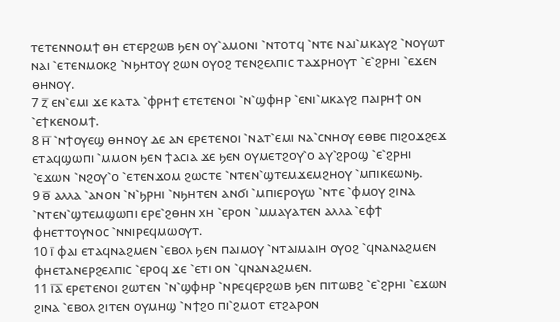ⲧⲉⲧⲉⲛⲛⲟⲙϯ ⲑⲏ ⲉⲧⲉⲣϩⲱⲃ ϧⲉⲛ ⲟⲩ⳿ⲁⲙⲟⲛⲓ ⳿ⲛⲧⲟⲧϥ ⳿ⲛⲧⲉ ⲛⲁⲓ⳿ⲙⲕⲁⲩϩ ⳿ⲛⲟⲩⲱⲧ ⲛⲁⲓ ⳿ⲉⲧⲉⲛⲙⲟⲕϩ ⳿ⲛϧⲏⲧⲟⲩ ϩⲱⲛ ⲟⲩⲟϩ ⲧⲉⲛϩⲉⲗⲡⲓⲥ ⲧⲁϫⲣⲏⲟⲩⲧ ⳿ⲉ⳿ϩⲣⲏⲓ ⳿ⲉϫⲉⲛ ⲑⲏⲛⲟⲩ.
7 ⲍ̅ ⲉⲛ⳿ⲉⲙⲓ ϫⲉ ⲕⲁⲧⲁ ⳿ⲫⲣⲏϯ ⲉⲧⲉⲧⲉⲛⲟⲓ ⳿ⲛ⳿ϣⲫⲏⲣ ⳿ⲉⲛⲓ⳿ⲙⲕⲁⲩϩ ⲡⲁⲓⲣⲏϯ ⲟⲛ ⳿ⲉϯⲕⲉⲛⲟⲙϯ.
8 ⲏ̅ ⳿ⲛϯⲟⲩⲉϣ ⲑⲏⲛⲟⲩ ⲇⲉ ⲁⲛ ⲉⲣⲉⲧⲉⲛⲟⲓ ⳿ⲛⲁⲧ⳿ⲉⲙⲓ ⲛⲁ⳿ⲥⲛⲏⲟⲩ ⲉⲑⲃⲉ ⲡⲓϩⲟϫϩⲉϫ ⲉⲧⲁϥϣⲱⲡⲓ ⳿ⲙⲙⲟⲛ ϧⲉⲛ ϯⲁⲥⲓⲁ ϫⲉ ϧⲉⲛ ⲟⲩⲙⲉⲧϩⲟⲩ⳿ⲟ ⲁⲩ⳿ϩⲣⲟϣ ⳿ⲉ⳿ϩⲣⲏⲓ ⳿ⲉϫⲱⲛ ⳿ⲛϩⲟⲩ⳿ⲟ ⳿ⲉⲧⲉⲛϫⲟⲙ ϩⲱⲥⲧⲉ ⳿ⲛⲧⲉⲛ⳿ϣⲧⲉⲙϫⲉⲙϩⲏⲟⲩ ⳿ⲙⲡⲓⲕⲉⲱⲛϧ.
9 ⲑ̅ ⲁⲗⲗⲁ ⳿ⲁⲛⲟⲛ ⳿ⲛ⳿ϧⲣⲏⲓ ⳿ⲛϧⲏⲧⲉⲛ ⲁⲛϭⲓ ⳿ⲙⲡⲓⲉⲣⲟⲩⲱ ⳿ⲛⲧⲉ ⳿ⲫⲙⲟⲩ ϩⲓⲛⲁ ⳿ⲛⲧⲉⲛ⳿ϣⲧⲉⲙϣⲱⲡⲓ ⲉⲣⲉ⳿ϩⲑⲏⲛ ⲭⲏ ⳿ⲉⲣⲟⲛ ⳿ⲙⲙⲁⲩⲁⲧⲉⲛ ⲁⲗⲗⲁ ⳿ⲉⲫϯ ⲫⲏⲉⲧⲧⲟⲩⲛⲟⲥ ⳿ⲛⲛⲓⲣⲉϥⲙⲱⲟⲩⲧ.
10 ⲓ̅ ⲫⲁⲓ ⲉⲧⲁϥⲛⲁϩⲙⲉⲛ ⳿ⲉⲃⲟⲗ ϧⲉⲛ ⲡⲁⲓⲙⲟⲩ ⳿ⲛⲧⲁⲓⲙⲁⲓⲏ ⲟⲩⲟϩ ⳿ϥⲛⲁⲛⲁϩⲙⲉⲛ ⲫⲏⲉⲧⲁⲛⲉⲣϩⲉⲗⲡⲓⲥ ⳿ⲉⲣⲟϥ ϫⲉ ⳿ⲉⲧⲓ ⲟⲛ ⳿ϥⲛⲁⲛⲁϩⲙⲉⲛ.
11 ⲓ̅ⲁ̅ ⲉⲣⲉⲧⲉⲛⲟⲓ ϩⲱⲧⲉⲛ ⳿ⲛ⳿ϣⲫⲏⲣ ⳿ⲛⲣⲉϥⲉⲣϩⲱⲃ ϧⲉⲛ ⲡⲓⲧⲱⲃϩ ⳿ⲉ⳿ϩⲣⲏⲓ ⳿ⲉϫⲱⲛ ϩⲓⲛⲁ ⳿ⲉⲃⲟⲗ ϩⲓⲧⲉⲛ ⲟⲩⲙⲏϣ ⳿ⲛϯϩⲟ ⲡⲓ⳿ϩⲙⲟⲧ ⲉⲧϩⲁⲣⲟⲛ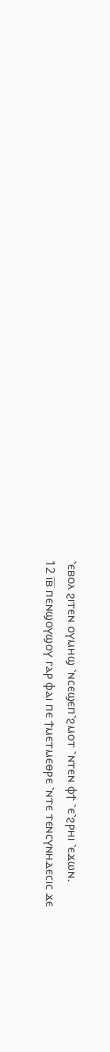⳿ⲉⲃⲟⲗ ϩⲓⲧⲉⲛ ⲟⲩⲙⲏϣ ⳿ⲛⲥⲉϣⲉⲡ⳿ϩⲙⲟⲧ ⳿ⲛⲧⲉⲛ ⲫϯ ⳿ⲉ⳿ϩⲣⲏⲓ ⳿ⲉϫⲱⲛ.
12 ⲓ̅ⲃ̅ ⲡⲉⲛϣⲟⲩϣⲟⲩ ⲅⲁⲣ ⲫⲁⲓ ⲡⲉ ϯⲙⲉⲧⲙⲉⲑⲣⲉ ⳿ⲛⲧⲉ ⲧⲉⲛⲥⲩⲛⲏⲇⲉⲥⲓⲥ ϫⲉ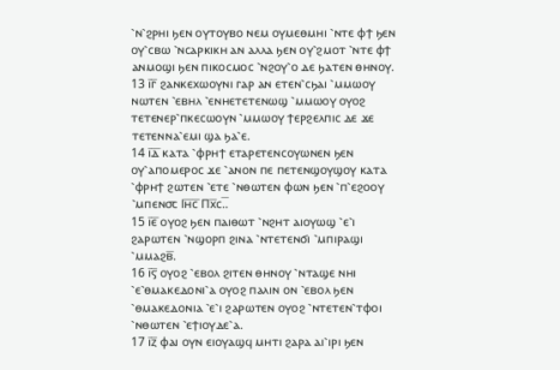⳿ⲛ⳿ϩⲣⲏⲓ ϧⲉⲛ ⲟⲩⲧⲟⲩⲃⲟ ⲛⲉⲙ ⲟⲩⲙⲉⲑⲙⲏⲓ ⳿ⲛⲧⲉ ⲫϯ ϧⲉⲛ ⲟⲩ⳿ⲥⲃⲱ ⳿ⲛⲥⲁⲣⲕⲓⲕⲏ ⲁⲛ ⲁⲗⲗⲁ ϧⲉⲛ ⲟⲩ⳿ϩⲙⲟⲧ ⳿ⲛⲧⲉ ⲫϯ ⲁⲛⲙⲟϣⲓ ϧⲉⲛ ⲡⲓⲕⲟⲥⲙⲟⲥ ⳿ⲛϩⲟⲩ⳿ⲟ ⲇⲉ ϧⲁⲧⲉⲛ ⲑⲏⲛⲟⲩ.
13 ⲓ̅ⲅ̅ ϩⲁⲛⲕⲉⲭⲱⲟⲩⲛⲓ ⲅⲁⲣ ⲁⲛ ⲉⲧⲉⲛ⳿ⲥϧⲁⲓ ⳿ⲙⲙⲱⲟⲩ ⲛⲱⲧⲉⲛ ⳿ⲉⲃⲏⲗ ⳿ⲉⲛⲏⲉⲧⲉⲧⲉⲛⲱϣ ⳿ⲙⲙⲱⲟⲩ ⲟⲩⲟϩ ⲧⲉⲧⲉⲛⲉⲣ⳿ⲡⲕⲉⲥⲱⲟⲩⲛ ⳿ⲙⲙⲱⲟⲩ ϯⲉⲣϩⲉⲗⲡⲓⲥ ⲇⲉ ϫⲉ ⲧⲉⲧⲉⲛⲛⲁ⳿ⲉⲙⲓ ϣⲁ ϧⲁ⳿ⲉ.
14 ⲓ̅ⲇ̅ ⲕⲁⲧⲁ ⳿ⲫⲣⲏϯ ⲉⲧⲁⲣⲉⲧⲉⲛⲥⲟⲩⲱⲛⲉⲛ ϧⲉⲛ ⲟⲩ⳿ⲁⲡⲟⲙⲉⲣⲟⲥ ϫⲉ ⳿ⲁⲛⲟⲛ ⲡⲉ ⲡⲉⲧⲉⲛϣⲟⲩϣⲟⲩ ⲕⲁⲧⲁ ⳿ⲫⲣⲏϯ ϩⲱⲧⲉⲛ ⳿ⲉⲧⲉ ⳿ⲛⲑⲱⲧⲉⲛ ⲫⲱⲛ ϧⲉⲛ ⳿ⲡ⳿ⲉϩⲟⲟⲩ ⳿ⲙⲡⲉⲛ⳪ Ⲓⲏ̅ⲥ̅ Ⲡⲭ̅ⲥ.̅.
15 ⲓ̅ⲉ̅ ⲟⲩⲟϩ ϧⲉⲛ ⲡⲁⲓⲑⲱⲧ ⳿ⲛϩⲏⲧ ⲁⲓⲟⲩⲱϣ ⳿ⲉ⳿ⲓ ϩⲁⲣⲱⲧⲉⲛ ⳿ⲛϣⲟⲣⲡ ϩⲓⲛⲁ ⳿ⲛⲧⲉⲧⲉⲛϭⲓ ⳿ⲙⲡⲓⲣⲁϣⲓ ⳿ⲙⲙⲁϩⲃ̅.
16 ⲓ̅ⲋ̅ ⲟⲩⲟϩ ⳿ⲉⲃⲟⲗ ϩⲓⲧⲉⲛ ⲑⲏⲛⲟⲩ ⳿ⲛⲧⲁϣⲉ ⲛⲏⲓ ⳿ⲉ⳿ⲑⲙⲁⲕⲉⲇⲟⲛⲓ⳿ⲁ ⲟⲩⲟϩ ⲡⲁⲗⲓⲛ ⲟⲛ ⳿ⲉⲃⲟⲗ ϧⲉⲛ ⳿ⲑⲙⲁⲕⲉⲇⲟⲛⲓⲁ ⳿ⲉ⳿ⲓ ϩⲁⲣⲱⲧⲉⲛ ⲟⲩⲟϩ ⳿ⲛⲧⲉⲧⲉⲛ⳿ⲧⲫⲟⲓ ⳿ⲛⲑⲱⲧⲉⲛ ⳿ⲉϯⲓⲟⲩⲇⲉ⳿ⲁ.
17 ⲓ̅ⲍ̅ ⲫⲁⲓ ⲟⲩⲛ ⲉⲓⲟⲩⲁϣϥ ⲙⲏⲧⲓ ϩⲁⲣⲁ ⲁⲓ⳿ⲓⲣⲓ ϧⲉⲛ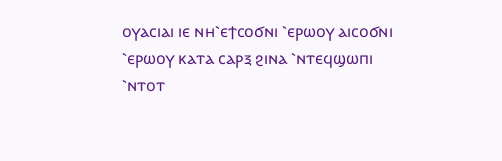ⲟⲩⲁⲥⲓⲁⲓ ⲓⲉ ⲛⲏ⳿ⲉϯⲥⲟϭⲛⲓ ⳿ⲉⲣⲱⲟⲩ ⲁⲓⲥⲟϭⲛⲓ ⳿ⲉⲣⲱⲟⲩ ⲕⲁⲧⲁ ⲥⲁⲣⲝ ϩⲓⲛⲁ ⳿ⲛⲧⲉϥϣⲱⲡⲓ ⳿ⲛⲧⲟⲧ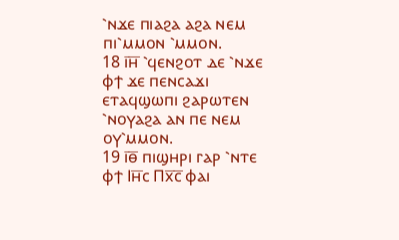⳿ⲛϫⲉ ⲡⲓⲁϩⲁ ⲁϩⲁ ⲛⲉⲙ ⲡⲓ⳿ⲙⲙⲟⲛ ⳿ⲙⲙⲟⲛ.
18 ⲓ̅ⲏ̅ ⳿ϥⲉⲛϩⲟⲧ ⲇⲉ ⳿ⲛϫⲉ ⲫϯ ϫⲉ ⲡⲉⲛⲥⲁϫⲓ ⲉⲧⲁϥϣⲱⲡⲓ ϩⲁⲣⲱⲧⲉⲛ ⳿ⲛⲟⲩⲁϩⲁ ⲁⲛ ⲡⲉ ⲛⲉⲙ ⲟⲩ⳿ⲙⲙⲟⲛ.
19 ⲓ̅ⲑ̅ ⲡⲓϣⲏⲣⲓ ⲅⲁⲣ ⳿ⲛⲧⲉ ⲫϯ Ⲓⲏ̅ⲥ Ⲡⲭ̅ⲥ̅ ⲫⲁⲓ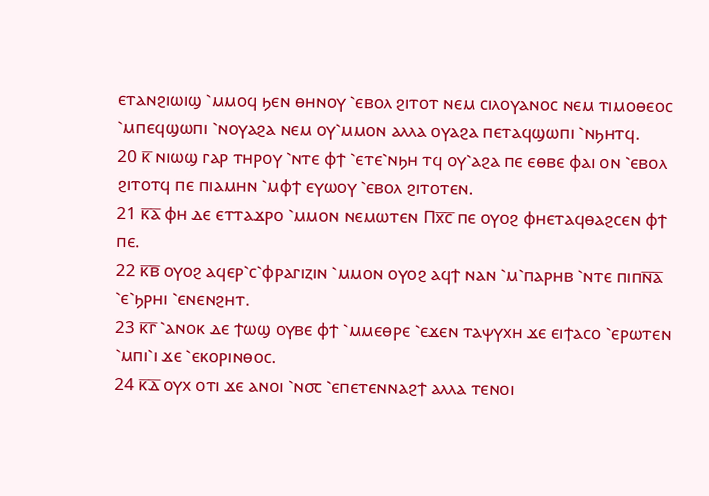ⲉⲧⲁⲛϩⲓⲱⲓϣ ⳿ⲙⲙⲟϥ ϧⲉⲛ ⲑⲏⲛⲟⲩ ⳿ⲉⲃⲟⲗ ϩⲓⲧⲟⲧ ⲛⲉⲙ ⲥⲓⲗⲟⲩⲁⲛⲟⲥ ⲛⲉⲙ ⲧⲓⲙⲟⲑⲉⲟⲥ ⳿ⲙⲡⲉϥϣⲱⲡⲓ ⳿ⲛⲟⲩⲁϩⲁ ⲛⲉⲙ ⲟⲩ⳿ⲙⲙⲟⲛ ⲁⲗⲗⲁ ⲟⲩⲁϩⲁ ⲡⲉⲧⲁϥϣⲱⲡⲓ ⳿ⲛϧⲏⲧϥ.
20 ⲕ̅ ⲛⲓⲱϣ ⲅⲁⲣ ⲧⲏⲣⲟⲩ ⳿ⲛⲧⲉ ⲫϯ ⳿ⲉⲧⲉ⳿ⲛϧⲏ ⲧϥ ⲟⲩ⳿ⲁϩⲁ ⲡⲉ ⲉⲑⲃⲉ ⲫⲁⲓ ⲟⲛ ⳿ⲉⲃⲟⲗ ϩⲓⲧⲟⲧϥ ⲡⲉ ⲡⲓⲁⲙⲏⲛ ⳿ⲙⲫϯ ⲉⲩⲱⲟⲩ ⳿ⲉⲃⲟⲗ ϩⲓⲧⲟⲧⲉⲛ.
21 ⲕ̅ⲁ̅ ⲫⲏ ⲇⲉ ⲉⲧⲧⲁϫⲣⲟ ⳿ⲙⲙⲟⲛ ⲛⲉⲙⲱⲧⲉⲛ Ⲡⲭ̅ⲥ̅ ⲡⲉ ⲟⲩⲟϩ ⲫⲏⲉⲧⲁϥⲑⲁϩⲥⲉⲛ ⲫϯ ⲡⲉ.
22 ⲕ̅ⲃ̅ ⲟⲩⲟϩ ⲁϥⲉⲣ⳿ⲥ⳿ⲫⲣⲁⲅⲓⲍⲓⲛ ⳿ⲙⲙⲟⲛ ⲟⲩⲟϩ ⲁϥϯ ⲛⲁⲛ ⳿ⲙ⳿ⲡⲁⲣⲏⲃ ⳿ⲛⲧⲉ ⲡⲓⲡⲛ̅ⲁ̅ ⳿ⲉ⳿ϧⲣⲏⲓ ⳿ⲉⲛⲉⲛϩⲏⲧ.
23 ⲕ̅ⲅ̅ ⳿ⲁⲛⲟⲕ ⲇⲉ ϯⲱϣ ⲟⲩⲃⲉ ⲫϯ ⳿ⲙⲙⲉⲑⲣⲉ ⳿ⲉϫⲉⲛ ⲧⲁⲯⲩⲭⲏ ϫⲉ ⲉⲓϯⲁⲥⲟ ⳿ⲉⲣⲱⲧⲉⲛ ⳿ⲙⲡⲓ⳿ⲓ ϫⲉ ⳿ⲉⲕⲟⲣⲓⲛⲑⲟⲥ.
24 ⲕ̅ⲇ̅ ⲟⲩⲭ ⲟⲧⲓ ϫⲉ ⲁⲛⲟⲓ ⳿ⲛ⳪ ⳿ⲉⲡⲉⲧⲉⲛⲛⲁϩϯ ⲁⲗⲗⲁ ⲧⲉⲛⲟⲓ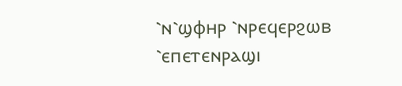⳿ⲛ⳿ϣⲫⲏⲣ ⳿ⲛⲣⲉϥⲉⲣϩⲱⲃ ⳿ⲉⲡⲉⲧⲉⲛⲣⲁϣⲓ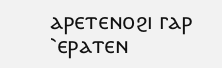ⲁⲣⲉⲧⲉⲛⲟϩⲓ ⲅⲁⲣ ⳿ⲉⲣⲁⲧⲉⲛ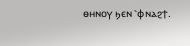ⲑⲏⲛⲟⲩ ϧⲉⲛ ⳿ⲫⲛⲁϩϯ.